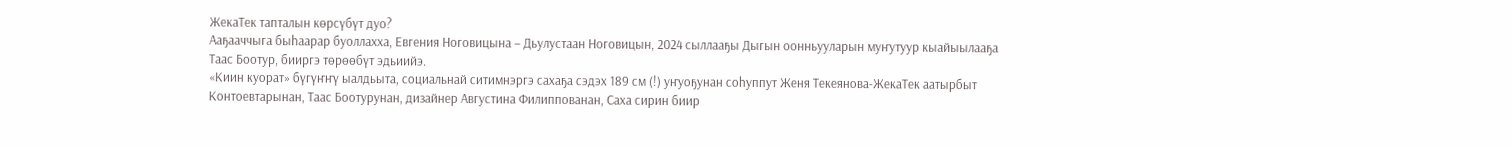ЖекаТек тапталын көрсүбүт дуо?
Ааҕааччыга быһаарар буоллахха, Евгения Ноговицына – Дьулустаан Ноговицын, 2024 сыллааҕы Дыгын оонньууларын муҥутуур кыайыылааҕа Таас Боотур, бииргэ төрөөбүт эдьиийэ.
«Киин куорат» бүгүҥҥү ыалдьыта, социальнай ситимнэргэ сахаҕа сэдэх 189 см (!) уҥуоҕунан соһуппут Женя Текеянова-ЖекаТек аатырбыт Контоевтарынан, Таас Боотурунан, дизайнер Августина Филиппованан, Саха сирин биир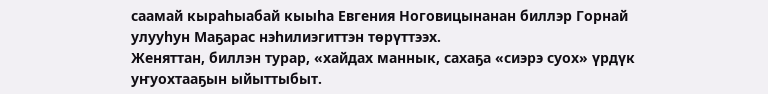саамай кыраһыабай кыыһа Евгения Ноговицынанан биллэр Горнай улууһун Маҕарас нэһилиэгиттэн төрүттээх.
Женяттан, биллэн турар, «хайдах маннык, сахаҕа «сиэрэ суох» үрдүк уҥуохтааҕын ыйыттыбыт.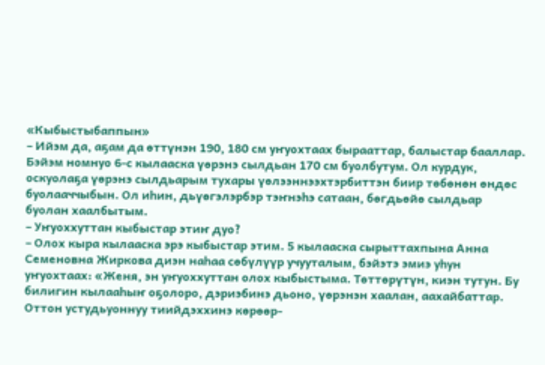«Кыбыстыбаппын»
– Ийэм да, аҕам да өттүнэн 190, 180 см уҥуохтаах бырааттар, балыстар бааллар. Бэйэм номнуо 6-с кылааска үөрэнэ сылдьан 170 см буолбутум. Ол курдук, оскуолаҕа үөрэнэ сылдьарым тухары үөлээннээхтэрбиттэн биир төбөнөн өндөс буолааччыбын. Ол иһин, дьүөгэлэрбэр тэҥнэһэ сатаан, бөгдьөйө сылдьар буолан хаалбытым.
– Уҥуоххуттан кыбыстар этиҥ дуо?
– Олох кыра кылааска эрэ кыбыстар этим. 5 кылааска сырыттахпына Анна Семеновна Жиркова диэн наһаа сөбүлүүр учууталым, бэйэтэ эмиэ уһун уҥуохтаах: «Женя, эн уҥуоххуттан олох кыбыстыма. Төттөрүтүн, киэн тутун. Бу билигин кылааһыҥ оҕолоро, дэриэбинэ дьоно, үөрэнэн хаалан, аахайбаттар. Оттон устудьуоннуу тиийдэххинэ көрөөр-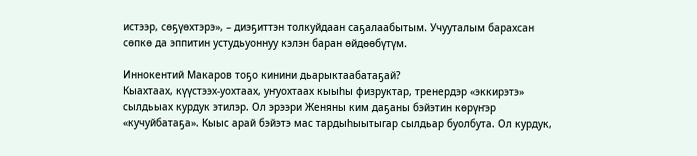истээр, сөҕүөхтэрэ», – диэҕиттэн толкуйдаан саҕалаабытым. Учууталым барахсан сөпкө да эппитин устудьуоннуу кэлэн баран өйдөөбүтүм.

Иннокентий Макаров тоҕо кинини дьарыктаабатаҕай?
Кыахтаах, күүстээх-уохтаах, уҥуохтаах кыыһы физруктар, тренердэр «эккирэтэ» сылдьыах курдук этилэр. Ол эрээри Женяны ким даҕаны бэйэтин көрүҥэр «кучуйбатаҕа». Кыыс арай бэйэтэ мас тардыһыытыгар сылдьар буолбута. Ол курдук,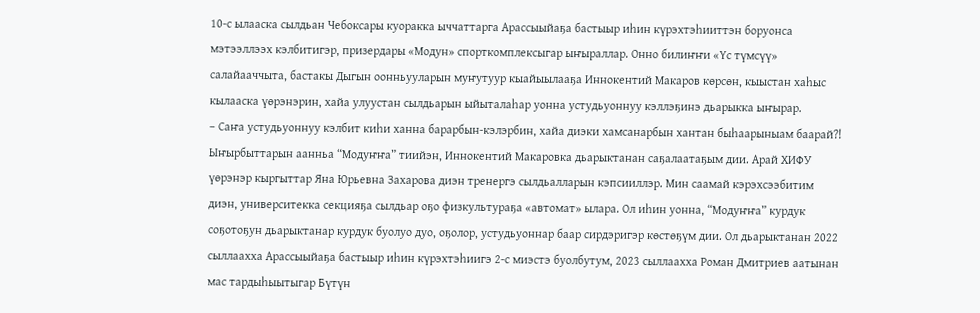10-с ылааска сылдьан Чебоксары куоракка ыччаттарга Арассыыйаҕа бастыыр иһин күрэхтэһииттэн боруонса мэтээллээх кэлбитигэр, призердары «Модун» спорткомплексыгар ыҥыраллар. Онно билиҥҥи «Үс түмсүү» салайааччыта, бастакы Дыгын оонньууларын муҥутуур кыайыылааҕа Иннокентий Макаров көрсөн, кыыстан хаһыс кылааска үөрэнэрин, хайа улуустан сылдьарын ыйыталаһар уонна устудьуоннуу кэллэҕинэ дьарыкка ыҥырар.
– Саҥа устудьуоннуу кэлбит киһи ханна барарбын-кэлэрбин, хайа диэки хамсанарбын хантан быһаарыныам баарай?! Ыҥырбыттарын аанньа “Модуҥҥа” тиийэн, Иннокентий Макаровка дьарыктанан саҕалаатаҕым дии. Арай ХИФУ үөрэнэр кыргыттар Яна Юрьевна Захарова диэн тренергэ сылдьалларын кэпсииллэр. Мин саамай кэрэхсээбитим диэн, университекка секцияҕа сылдьар оҕо физкультураҕа «автомат» ылара. Ол иһин уонна, “Модуҥҥа” курдук соҕотоҕун дьарыктанар курдук буолуо дуо, оҕолор, устудьуоннар баар сирдэригэр көстөҕүм дии. Ол дьарыктанан 2022 сыллаахха Арассыыйаҕа бастыыр иһин күрэхтэһиигэ 2-с миэстэ буолбутум, 2023 сыллаахха Роман Дмитриев аатынан мас тардыһыытыгар Бүтүн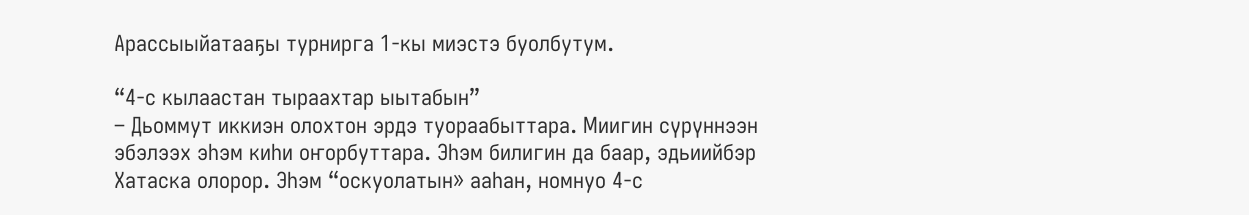Арассыыйатааҕы турнирга 1-кы миэстэ буолбутум.

“4-с кылаастан тыраахтар ыытабын”
– Дьоммут иккиэн олохтон эрдэ туораабыттара. Миигин сүрүннээн эбэлээх эһэм киһи оҥорбуттара. Эһэм билигин да баар, эдьиийбэр Хатаска олорор. Эһэм “оскуолатын» ааһан, номнуо 4-с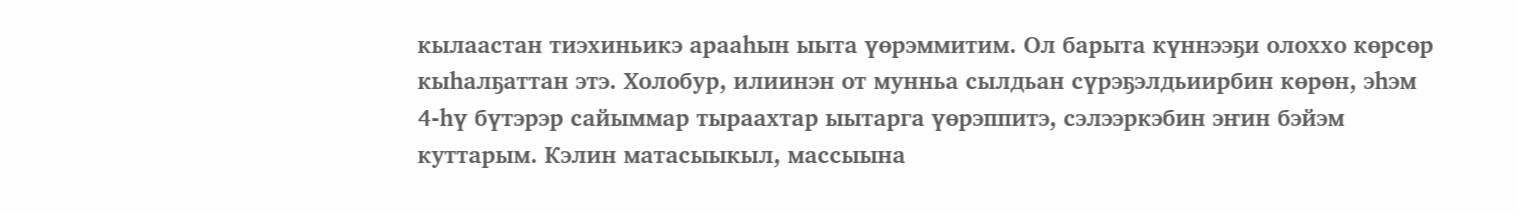кылаастан тиэхиньикэ арааһын ыыта үөрэммитим. Ол барыта күннээҕи олоххо көрсөр кыһалҕаттан этэ. Холобур, илиинэн от мунньа сылдьан сүрэҕэлдьиирбин көрөн, эһэм 4-һү бүтэрэр сайыммар тыраахтар ыытарга үөрэппитэ, сэлээркэбин эҥин бэйэм куттарым. Кэлин матасыыкыл, массыына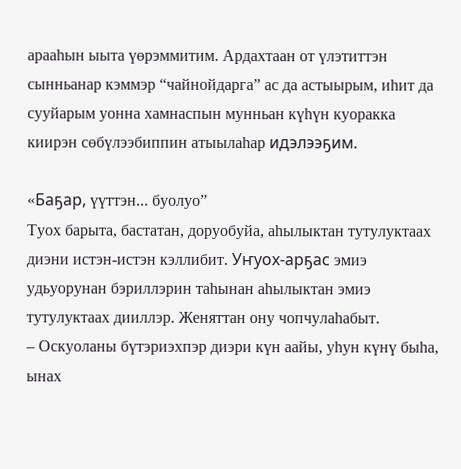арааһын ыыта үөрэммитим. Ардахтаан от үлэтиттэн сынньанар кэммэр “чайнойдарга” ас да астыырым, иһит да сууйарым уонна хамнаспын мунньан күһүн куоракка киирэн сөбүлээбиппин атыылаһар идэлээҕим.

«Баҕар, үүттэн... буолуо”
Туох барыта, бастатан, доруобуйа, аһылыктан тутулуктаах диэни истэн-истэн кэллибит. Уҥуох-арҕас эмиэ удьуорунан бэриллэрин таһынан аһылыктан эмиэ тутулуктаах дииллэр. Женяттан ону чопчулаһабыт.
– Оскуоланы бүтэриэхпэр диэри күн аайы, уһун күнү быһа, ынах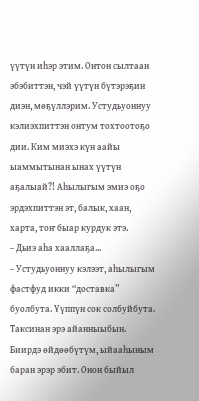үүтүн иһэр этим. Онтон сылтаан эбэбиттэн, чэй үүтүн бүтэрэҕин диэн, мөҕүллэрим. Устудьуоннуу кэлиэхпиттэн онтум тохтоотоҕо дии. Ким миэхэ күн аайы ыаммытынан ынах үүтүн аҕалыай?! Аһылыгым эмиэ оҕо эрдэхпиттэн эт, балык, хаан, харта, тоҥ быар курдук этэ.
– Дьиэ аһа хааллаҕа...
– Устудьуоннуу кэлээт, аһылыгым фастфуд икки “доставка” буолбута. Үүппүн сок солбуйбута. Таксинан эрэ айанныыбын. Биирдэ өйдөөбүтүм, ыйааһыным баран эрэр эбит. Онон быйыл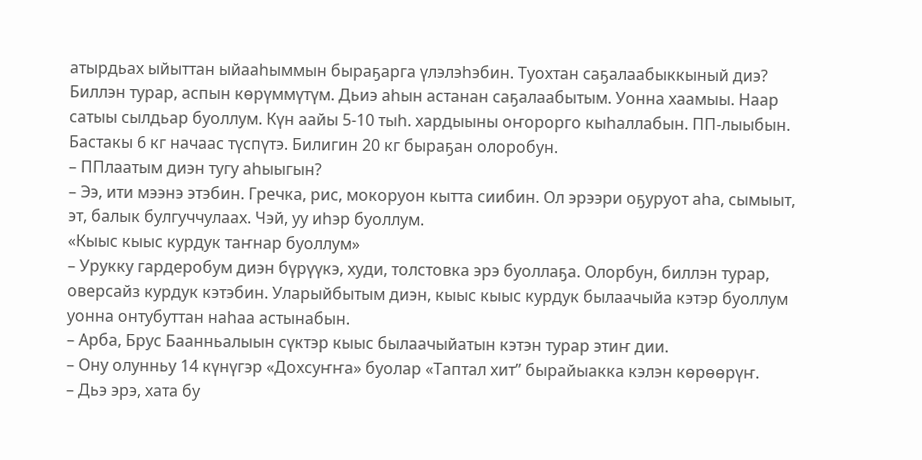атырдьах ыйыттан ыйааһыммын быраҕарга үлэлэһэбин. Туохтан саҕалаабыккыный диэ? Биллэн турар, аспын көрүммүтүм. Дьиэ аһын астанан саҕалаабытым. Уонна хаамыы. Наар сатыы сылдьар буоллум. Күн аайы 5-10 тыһ. хардыыны оҥорорго кыһаллабын. ПП-лыыбын. Бастакы 6 кг начаас түспүтэ. Билигин 20 кг быраҕан олоробун.
– ППлаатым диэн тугу аһыыгын?
– Ээ, ити мээнэ этэбин. Гречка, рис, мокоруон кытта сиибин. Ол эрээри оҕуруот аһа, сымыыт, эт, балык булгуччулаах. Чэй, уу иһэр буоллум.
«Кыыс кыыс курдук таҥнар буоллум»
– Урукку гардеробум диэн бүрүүкэ, худи, толстовка эрэ буоллаҕа. Олорбун, биллэн турар, оверсайз курдук кэтэбин. Уларыйбытым диэн, кыыс кыыс курдук былаачыйа кэтэр буоллум уонна онтубуттан наһаа астынабын.
– Арба, Брус Баанньалыын сүктэр кыыс былаачыйатын кэтэн турар этиҥ дии.
– Ону олунньу 14 күнүгэр «Дохсуҥҥа» буолар «Таптал хит” бырайыакка кэлэн көрөөрүҥ.
– Дьэ эрэ, хата бу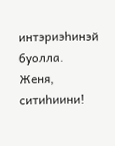интэриэһинэй буолла. Женя, ситиһиини!